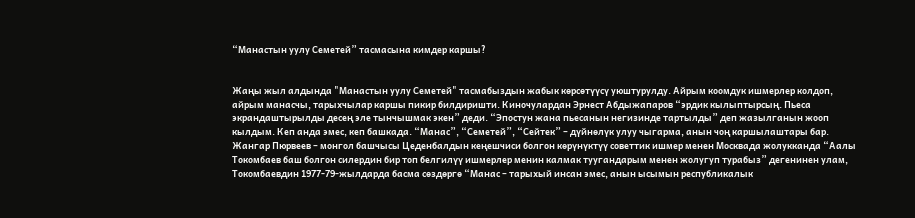“Манастын уулу Семетей” тасмасына кимдер каршы?


Жаңы жыл алдында "Манастын уулу Семетей" тасмабыздын жабык көрсөтүүсү уюштурулду. Айрым коомдук ишмерлер колдоп, айрым манасчы, тарыхчылар каршы пикир билдиришти. Киночулардан Эрнест Абдыжапаров “эрдик кылыптырсың. Пьеса экрандаштырылды десең эле тынчышмак экен” деди. “Эпостун жана пьесанын негизинде тартылды” деп жазылганын жооп кылдым. Кеп анда эмес, кеп башкада. “Манас”, “Семетей”, “Сейтек” – дүйнөлүк улуу чыгарма, анын чоң каршылаштары бар.
Жангар Пюрвеев – монгол башчысы Цеденбалдын кеңешчиси болгон көрүнүктүү советтик ишмер менен Москвада жолукканда “Аалы Токомбаев баш болгон силердин бир топ белгилүү ишмерлер менин калмак туугандарым менен жолугуп турабыз” дегенинен улам, Токомбаевдин 1977-79-жылдарда басма сөздөргө “Манас – тарыхый инсан эмес, анын ысымын республикалык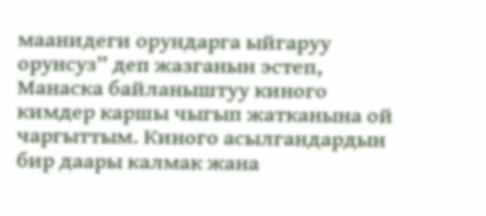маанидеги орундарга ыйгаруу орунсуз” деп жазганын эстеп, Манаска байланыштуу киного кимдер каршы чыгып жатканына ой чаргыттым. Киного асылгандардын бир даары калмак жана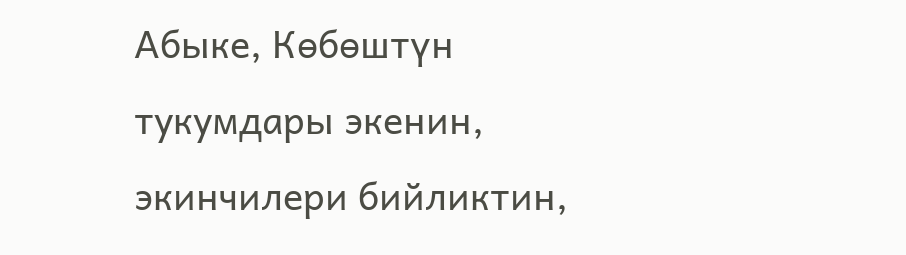Абыке, Көбөштүн тукумдары экенин, экинчилери бийликтин,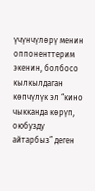үчүнчүлөрү менин оппоненттерим экенин, болбосо кылкылдаган көпчүлүк эл “кино чыкканда көрүп, оюбузду айтарбыз” деген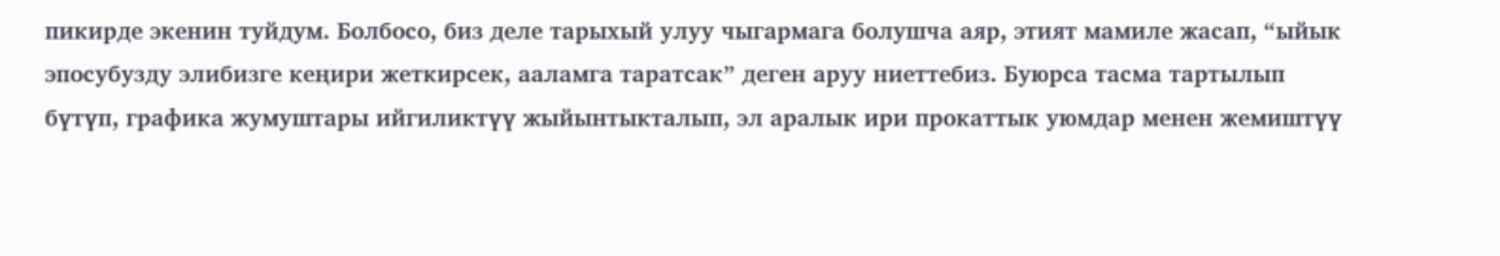пикирде экенин туйдум. Болбосо, биз деле тарыхый улуу чыгармага болушча аяр, этият мамиле жасап, “ыйык эпосубузду элибизге кеңири жеткирсек, ааламга таратсак” деген аруу ниеттебиз. Буюрса тасма тартылып бүтүп, графика жумуштары ийгиликтүү жыйынтыкталып, эл аралык ири прокаттык уюмдар менен жемиштүү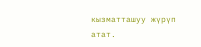кызматташуу жүрүп атат.